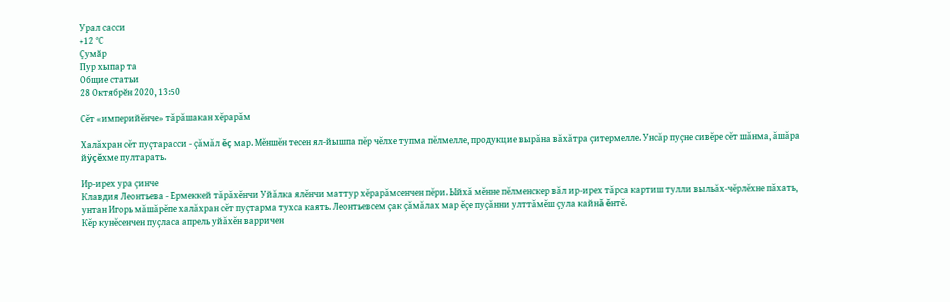Урал сасси
+12 °С
Ҫумӑр
Пур хыпар та
Общие статьи
28 Октябрӗн 2020, 13:50

Сĕт «империйĕнче» тăрăшакан хĕрарăм

Халăхран сĕт пуçтарасси - çăмăл ĕç мар. Мĕншĕн тесен ял-йышпа пĕр чĕлхе тупма пĕлмелле‚ продукцие вырăна вăхăтра çитермелле. Унсăр пуçне сивĕре сĕт шăнма‚ ăшăра йÿçĕхме пултарать.

Ир-ирех ура çинче
Клавдия Леонтьева - Ермеккей тăрăхĕнчи Уйăлка ялĕнчи маттур хĕрарăмсенчен пĕри. Ыйхă мĕнне пĕлменскер вăл ир-ирех тăрса картиш тулли выльăх-чĕрлĕхне пăхать‚ унтан Игорь мăшăрĕпе халăхран сĕт пуçтарма тухса каять. Леонтьевсем çак çăмăлах мар ĕçе пуçăнни улттăмĕш çула кайнă ĕнтĕ.
Кĕр кунĕсенчен пуçласа апрель уйăхĕн варричен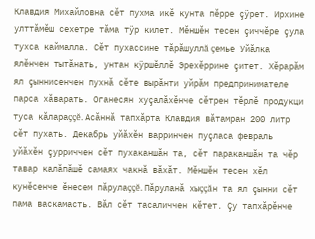Клавдия Михайловна сĕт пухма икĕ кунта пĕрре çÿрет. Ирхине улттăмĕш сехетре тăма тÿр килет. Мĕншĕн тесен çиччĕре çула тухса каймалла. Сĕт пухассине тăрăшуллă çемье Уйăлка ялĕнчен тытăнать‚ унтан кÿршĕллĕ Эрехĕррине çитет. Хĕрарăм ял çыннисенчен пухнă сĕте вырăнти уйрăм предпринимателе парса хăварать. Оганесян хуçалăхĕнче сĕтрен тĕрлĕ продукци туса кăлараççĕ. Асăннă тапхăрта Клавдия вăтамран 200 литр сĕт пухать. Декабрь уйăхĕн варринчен пуçласа февраль уйăхĕн çурриччен сĕт пухаканшăн та‚ сĕт параканшăн та чĕр тавар калăпăшĕ самаях чакнă вăхăт. Мĕншĕн тесен хĕл кунĕсенче ĕнесем пăрулаççĕ. Пăруланă хыççăн та ял çынни сĕт пама васкамасть. Вăл сĕт тасаличчен кĕтет. Çу тапхăрĕнче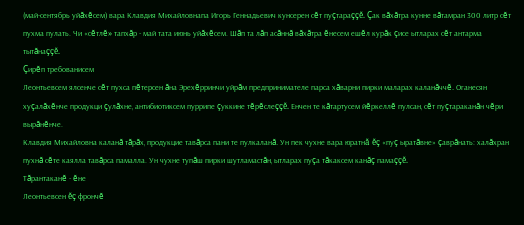(май-сентябрь уйăхĕсем) вара Клавдия Михайловнапа Игорь Геннадьевич кунсерен сĕт пуçтараççĕ. Çак вăхăтра кунне вăтамран 300 литр сĕт пухма пулать. Чи «сĕтлĕ» тапхăр - май тата июнь уйăхĕсем. Шăп та лăп асăннă вăхăтра ĕнесем ешĕл курăк çисе ытларах сĕт антарма тытăнаççĕ.
Çирĕп требованисем
Леонтьевсем ялсенче сĕт пухса пĕтерсен ăна Эрехĕрринчи уйрăм предпринимателе парса хăварни пирки маларах каланăччĕ. Оганесян хуçалăхĕнче продукци çулăхне‚ антибиотиксем пуррипе çуккине тĕрĕслеççĕ. Енчен те кăтартусем йĕркеллĕ пулсан‚ сĕт пуçтараканăн чĕри вырăнĕнче.
Клавдия Михайловна каланă тăрăх‚ продукцие тавăрса пани те пулкаланă. Ун пек чухне вара юратнă ĕç «пуç ыратăвне» çаврăнать: халăхран пухнă сĕте каялла тавăрса памалла. Ун чухне тупăш пирки шутламастăн‚ ытларах пуçа тăкаксем канăç памаççĕ.
Тăрантаканĕ - ĕне
Леонтьевсен ĕç фрончĕ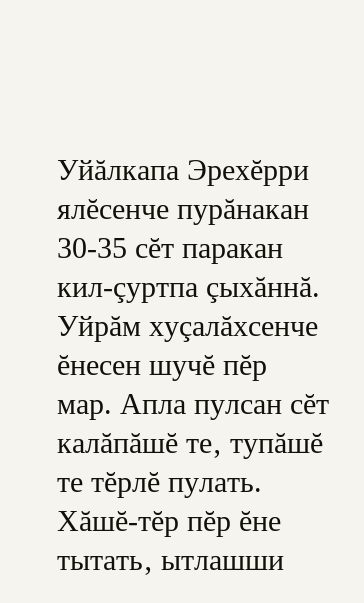Уйăлкапа Эрехĕрри ялĕсенче пурăнакан 30-35 сĕт паракан кил-çуртпа çыхăннă. Уйрăм хуçалăхсенче ĕнесен шучĕ пĕр мар. Апла пулсан сĕт калăпăшĕ те‚ тупăшĕ те тĕрлĕ пулать. Хăшĕ-тĕр пĕр ĕне тытать‚ ытлашши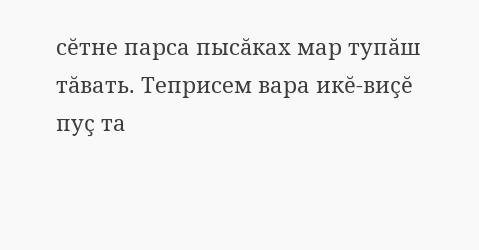сĕтне парса пысăках мар тупăш тăвать. Теприсем вара икĕ-виçĕ пуç та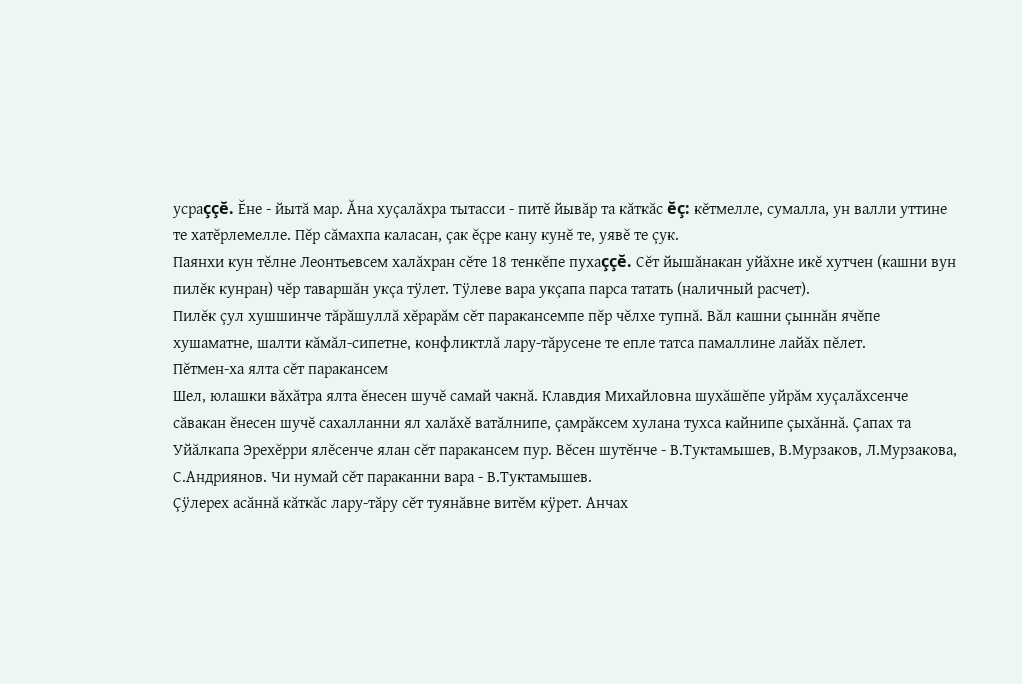усраççĕ. Ĕне - йытă мар. Ăна хуçалăхра тытасси - питĕ йывăр та кăткăс ĕç: кĕтмелле‚ сумалла, ун валли уттине те хатĕрлемелле. Пĕр сăмахпа каласан, çак ĕçре кану кунĕ те‚ уявĕ те çук.
Паянхи кун тĕлне Леонтьевсем халăхран сĕте 18 тенкĕпе пухаççĕ. Сĕт йышăнакан уйăхне икĕ хутчен (кашни вун пилĕк кунран) чĕр таваршăн укçа тÿлет. Тÿлеве вара укçапа парса татать (наличный расчет).
Пилĕк çул хушшинче тăрăшуллă хĕрарăм сĕт паракансемпе пĕр чĕлхе тупнă. Вăл кашни çыннăн ячĕпе хушаматне‚ шалти кăмăл-сипетне‚ конфликтлă лару-тăрусене те епле татса памаллине лайăх пĕлет.
Пĕтмен-ха ялта сĕт паракансем
Шел‚ юлашки вăхăтра ялта ĕнесен шучĕ самай чакнă. Клавдия Михайловна шухăшĕпе уйрăм хуçалăхсенче сăвакан ĕнесен шучĕ сахалланни ял халăхĕ ватăлнипе‚ çамрăксем хулана тухса кайнипе çыхăннă. Çапах та Уйăлкапа Эрехĕрри ялĕсенче ялан сĕт паракансем пур. Вĕсен шутĕнче - В.Туктамышев‚ В.Мурзаков‚ Л.Мурзакова‚ С.Андриянов. Чи нумай сĕт параканни вара - В.Туктамышев.
Çÿлерех асăннă кăткăс лару-тăру сĕт туянăвне витĕм кÿрет. Анчах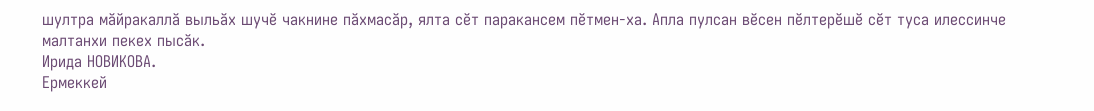шултра мăйракаллă выльăх шучĕ чакнине пăхмасăр‚ ялта сĕт паракансем пĕтмен-ха. Апла пулсан вĕсен пĕлтерĕшĕ сĕт туса илессинче малтанхи пекех пысăк.
Ирида НОВИКОВА.
Ермеккей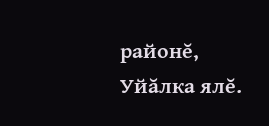районĕ‚ Уйăлка ялĕ.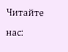Читайте нас: